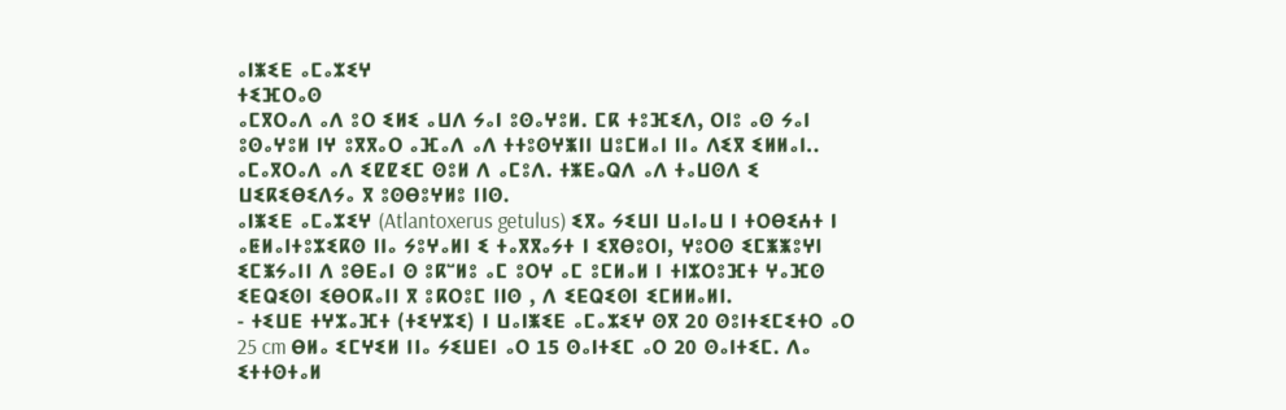ⴰⵏⵥⵉⴹ ⴰⵎⴰⵣⵉⵖ
ⵜⵉⴼⵔⴰⵙ
ⴰⵎⴳⵔⴰⴷ ⴰⴷ ⵓⵔ ⵉⵍⵉ ⴰⵡⴷ ⵢⴰⵏ ⵓⵙⴰⵖⵓⵍ. ⵎⴽ ⵜⵓⴼⵉⴷ, ⵔⵏⵓ ⴰⵙ ⵢⴰⵏ ⵓⵙⴰⵖⵓⵍ ⵏⵖ ⵓⴳⴳⴰⵔ ⴰⴼⴰⴷ ⴰⴷ ⵜⵜⵓⵙⵖⵥⵏⵏ ⵡⵓⵎⵍⴰⵏ ⵏⵏⴰ ⴷⵉⴳ ⵉⵍⵍⴰⵏ..
ⴰⵎⴰⴳⵔⴰⴷ ⴰⴷ ⵉⵇⵇⵉⵎ ⵙⵓⵍ ⴷ ⴰⵎⵓⴷ. ⵜⵥⴹⴰⵕⴷ ⴰⴷ ⵜⴰⵡⵙⴷ ⵉ ⵡⵉⴽⵉⴱⵉⴷⵢⴰ ⴳ ⵓⵙⴱⵓⵖⵍⵓ ⵏⵏⵙ.
ⴰⵏⵥⵉⴹ ⴰⵎⴰⵣⵉⵖ (Atlantoxerus getulus) ⵉⴳⴰ ⵢⵉⵡⵏ ⵡⴰⵏⴰⵡ ⵏ ⵜⵔⴱⵉⵄⵜ ⵏ ⴰⵟⵍⴰⵏⵜⵓⵣⵉⴽⵙ ⵏⵏⴰ ⵢⵓⵖⴰⵍⵏ ⵉ ⵜⴰⴳⴳⴰⵢⵜ ⵏ ⵉⴳⴱⵓⵔⵏ, ⵖⵓⵔⵙ ⵉⵎⵥⵥⵓⵖⵏ ⵉⵎⵥⵢⴰⵏⵏ ⴷ ⵓⴱⴹⴰⵏ ⵙ ⵓⴽⵯⵍⵓ ⴰⵎ ⵓⵔⵖ ⴰⵎ ⵓⵎⵍⴰⵍ ⵏ ⵜⵏⵣⵔⵓⴼⵜ ⵖⴰⴼⵙ ⵉⴹⵕⵉⵙⵏ ⵉⴱⵔⴽⴰⵏⵏ ⴳ ⵓⴽⵔⵓⵎ ⵏⵏⵙ , ⴷ ⵉⴹⵕⵉⵙⵏ ⵉⵎⵍⵍⴰⵍⵏ.
- ⵜⵉⵡⴹ ⵜⵖⵣⴰⴼⵜ (ⵜⵉⵖⵣⵉ) ⵏ ⵡⴰⵏⵥⵉⴹ ⴰⵎⴰⵣⵉⵖ ⵙⴳ 20 ⵙⵓⵏⵜⵉⵎⵉⵜⵔ ⴰⵔ 25 cm ⴱⵍⴰ ⵉⵎⵖⵉⵍ ⵏⵏⴰ ⵢⵉⵡⴹⵏ ⴰⵔ 15 ⵙⴰⵏⵜⵉⵎ ⴰⵔ 20 ⵙⴰⵏⵜⵉⵎ. ⴷⴰ ⵉⵜⵜⵙⵜⴰⵍ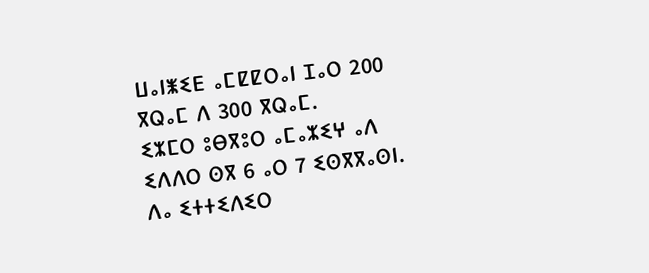ⵡⴰⵏⵥⵉⴹ ⴰⵎⵇⵇⵔⴰⵏ ⵊⴰⵔ 200 ⴳⵕⴰⵎ ⴷ 300 ⴳⵕⴰⵎ.
ⵉⵣⵎⵔ ⵓⴱⴳⵓⵔ ⴰⵎⴰⵣⵉⵖ ⴰⴷ ⵉⴷⴷⵔ ⵙⴳ 6 ⴰⵔ 7 ⵉⵙⴳⴳⴰⵙⵏ. ⴷⴰ ⵉⵜⵜⵉⴷⵉⵔ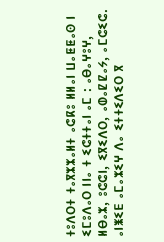ⵜⵓⴷⵔⵜ ⵜⴰⴳⵣⵣⴰⵍⵜ ⴰⵛⴽⵓ ⵍⵍⴰⵏ ⵡⴰⵟⵟⴰⵙ ⵏ ⵉⵎⵓⴷⴰⵔ ⵏⵏⴰ ⵜ ⵉⵛⵜⵜⴰⵏ ⴰⵎ : ⴰⴱⴰⵖⵓⵖ, ⵍⴱⴰⵣ, ⵓⵛⵛⵏ, ⵉⴳⵉⴷⵔ, ⴰⵀⴰⵇⵇⴰⵢ, ⴰⵎⵛⵉⵛ.
ⴰⵏⵥⵉⴹ ⴰⵎⴰⵣⵉⵖ ⴷⴰ ⵉⵜⵜⵉⴷⵉⵔ ⴳ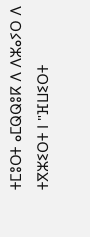ⵜⵎⵓⵔⵜ ⴰⵎⵕⵕⵓⴽ ⴷ ⴷⵣⴰⵢⵔ ⴷ ⵜⴳⵣⵉⵔⵜ ⵏ "ⴼⵡⵉⵔⵜ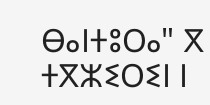ⴱⴰⵏⵜⵓⵔⴰ" ⴳ ⵜⴳⵣⵉⵔⵉⵏ ⵏ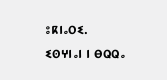ⵓⴽⵏⴰⵔⵉ.
ⵉⵙⵖⵏⴰⵏ ⵏ ⴱⵕⵕⴰ